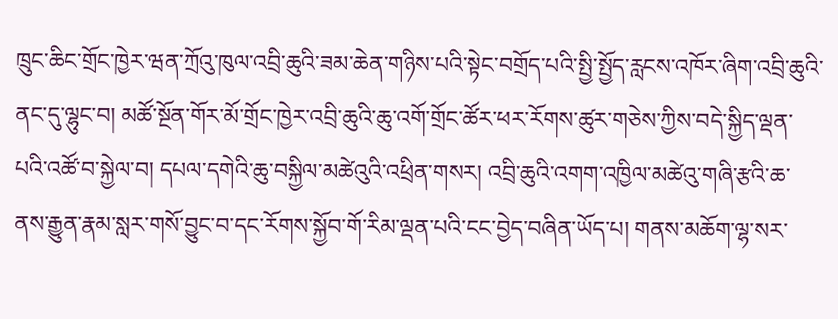ཁྲུང་ཆིང་གྲོང་ཁྱེར་ཝན་ཀྲོའུ་ཁུལ་འབྲི་ཆུའི་ཟམ་ཆེན་གཉིས་པའི་སྟེང་བགྲོད་པའི་སྤྱི་སྤྱོད་རླངས་འཁོར་ཞིག་འབྲི་ཆུའི་ནང་དུ་ལྷུང་བ། མཚོ་སྔོན་གོར་མོ་གྲོང་ཁྱེར་འབྲི་ཆུའི་ཆུ་འགོ་གྲོང་ཚོར་ཕར་རོགས་ཚུར་གཅེས་ཀྱིས་བདེ་སྐྱིད་ལྡན་པའི་འཚོ་བ་སྐྱེལ་བ། དཔལ་དགེའི་ཆུ་བསྐྱིལ་མཚེའུའི་འཕྲིན་གསར། འབྲི་ཆུའི་འགག་འཁྱིལ་མཚེའུ་གཞི་རྩའི་ཆ་ནས་རྒྱུན་རྣམ་སླར་གསོ་བྱུང་བ་དང་རོགས་སྐྱོབ་གོ་རིམ་ལྡན་པའི་ངང་བྱེད་བཞིན་ཡོད་པ། གནས་མཆོག་ལྷ་སར་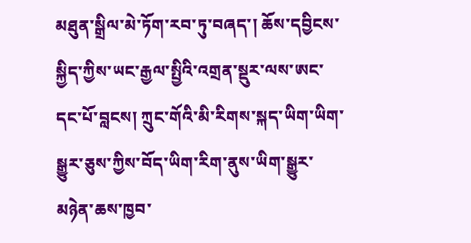མཐུན་སྒྲིལ་མེ་ཏོག་རབ་ཏུ་བཞད་། ཆོས་དབྱིངས་སྐྱིད་ཀྱིས་ཡང་རྒྱལ་སྤྱིའི་འགྲན་སྡུར་ལས་ཨང་དང་པོ་བླངས། ཀྲུང་གོའི་མི་རིགས་སྐད་ཡིག་ཡིག་སྒྱུར་ཅུས་ཀྱིས་བོད་ཡིག་རིག་ནུས་ཡིག་སྒྱུར་མཉེན་ཆས་ཁྱབ་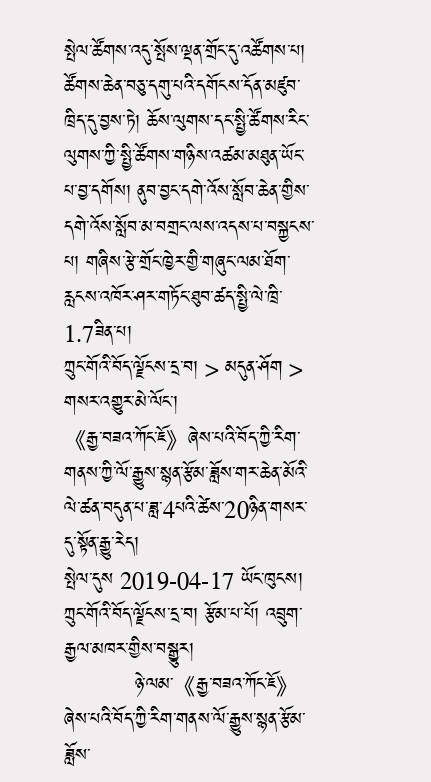སྤེལ་ཚོགས་འདུ་སྤོས་ལྡན་གྲོང་དུ་འཚོགས་པ། ཚོགས་ཆེན་བཅུ་དགུ་པའི་དགོངས་དོན་མཛུབ་ཁྲིད་དུ་བྱས་ཏེ། ཆོས་ལུགས་དང་སྤྱི་ཚོགས་རིང་ལུགས་ཀྱི་སྤྱི་ཚོགས་གཉིས་འཚམ་མཐུན་ཡོང་པ་བྱ་དགོས། ནུབ་བྱང་དགེ་འོས་སློབ་ཆེན་གྱིས་དགེ་འོས་སློབ་མ་བགྲང་ལས་འདས་པ་བསྐྱངས་པ། གཞིས་རྩེ་གྲོང་ཁྱེར་གྱི་གཞུང་ལམ་ཐོག་རླངས་འཁོར་ཤར་གཏོང་ཐུབ་ཚད་སྤྱི་ལེ་ཁྲི་1.7ཟིན་པ།
ཀྲུང་གོའི་བོད་ལྗོངས་དྲ་བ། > མདུན་ཤོག > གསར་འགྱུར་མེ་ལོང་།
《རྒྱ་བཟའ་ཀོང་ཇོ》ཞེས་པའི་བོད་ཀྱི་རིག་གནས་ཀྱི་ལོ་རྒྱུས་སྙན་རྩོམ་ཟློས་གར་ཆེན་མོའི་ལེ་ཚན་བདུན་པ་ཟླ་4པའི་ཚེས་20ཉིན་གསར་དུ་སྟོན་རྒྱུ་རེད།
སྤེལ་དུས 2019-04-17 ཡོང་ཁུངས། ཀྲུང་གོའི་བོད་ལྗོངས་དྲ་བ། རྩོམ་པ་པོ། འབྲུག་རྒྱལ་མཁར་གྱིས་བསྒྱུར།
           ཉེ་ལམ་《རྒྱ་བཟའ་ཀོང་ཇོ》ཞེས་པའི་བོད་ཀྱི་རིག་གནས་ལོ་རྒྱུས་སྙན་རྩོམ་ཟློས་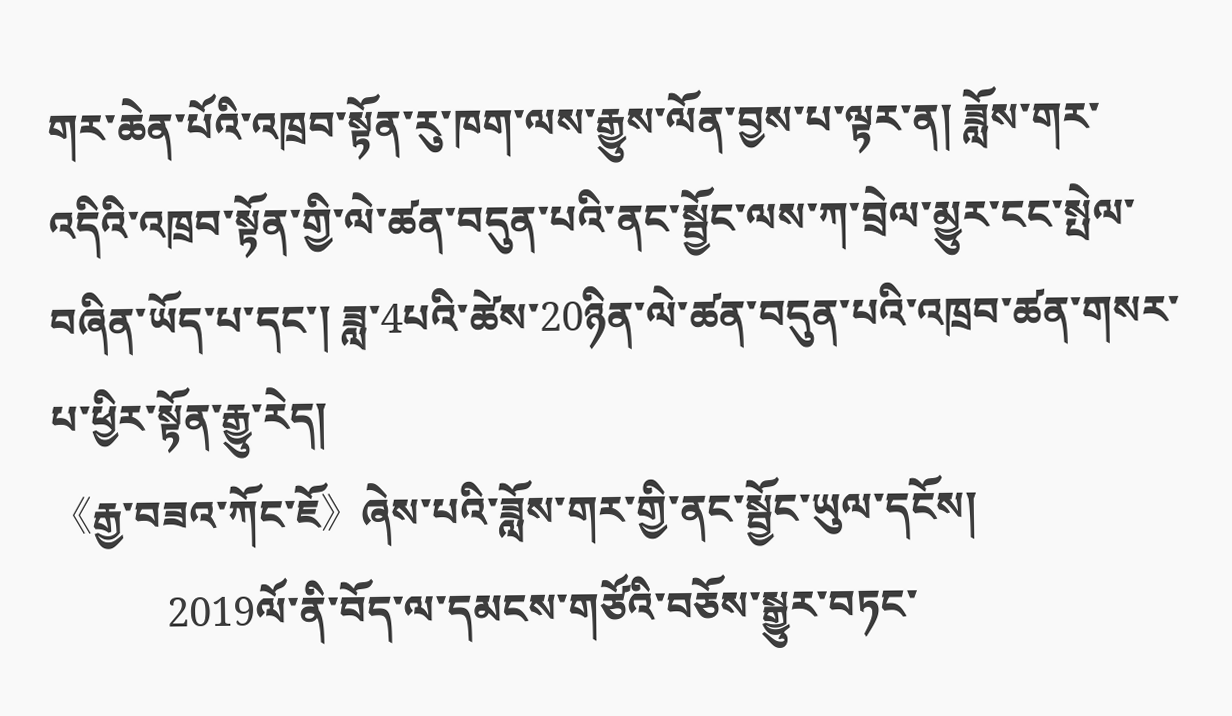གར་ཆེན་པོའི་འཁྲབ་སྟོན་རུ་ཁག་ལས་རྒྱུས་ལོན་བྱས་པ་ལྟར་ན། ཟློས་གར་འདིའི་འཁྲབ་སྟོན་གྱི་ལེ་ཚན་བདུན་པའི་ནང་སྦྱོང་ལས་ཀ་བྲེལ་མྱུར་ངང་སྤེལ་བཞིན་ཡོད་པ་དང་། ཟླ་4པའི་ཚེས་20ཉིན་ལེ་ཚན་བདུན་པའི་འཁྲབ་ཚན་གསར་པ་ཕྱིར་སྟོན་རྒྱུ་རེད།
《རྒྱ་བཟའ་ཀོང་ཇོ》ཞེས་པའི་ཟློས་གར་གྱི་ནང་སྦྱོང་ཡུལ་དངོས།
           2019ལོ་ནི་བོད་ལ་དམངས་གཙོའི་བཅོས་སྒྱུར་བཏང་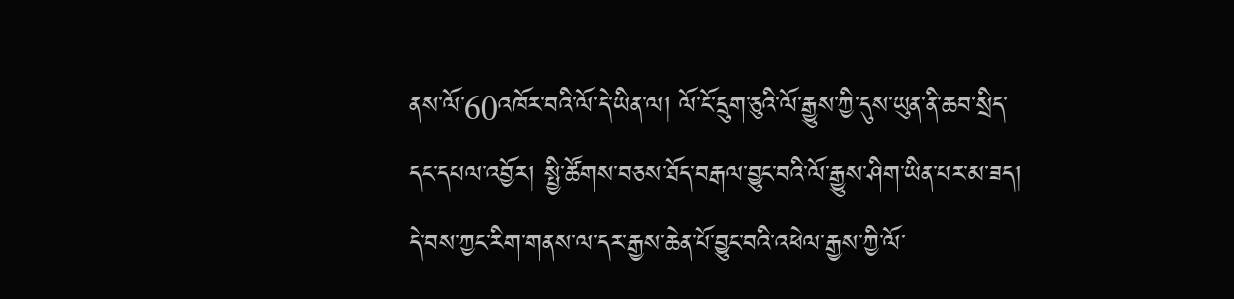ནས་ལོ་60འཁོར་བའི་ལོ་དེ་ཡིན་ལ། ལོ་ངོ་དྲུག་ཅུའི་ལོ་རྒྱུས་ཀྱི་དུས་ཡུན་ནི་ཆབ་སྲིད་དང་དཔལ་འབྱོར། སྤྱི་ཚོགས་བཅས་ཐོད་བརྒལ་བྱུང་བའི་ལོ་རྒྱུས་ཤིག་ཡིན་པར་མ་ཟད། དེ་བས་ཀྱང་རིག་གནས་ལ་དར་རྒྱས་ཆེན་པོ་བྱུང་བའི་འཕེལ་རྒྱས་ཀྱི་ལོ་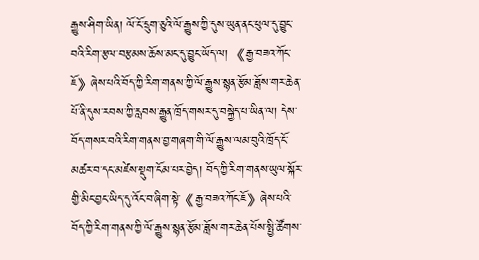རྒྱུས་ཤིག་ཡིན། ལོ་ངོ་དྲུག་ཅུའི་ལོ་རྒྱུས་ཀྱི་དུས་ཡུན་ནང་ཕུལ་དུ་བྱུང་བའི་རིག་རྩལ་བརྩམས་ཆོས་མང་དུ་བྱུང་ཡོད་ལ། 《རྒྱ་བཟའ་ཀོང་ཇོ》ཞེས་པའི་བོད་ཀྱི་རིག་གནས་ཀྱི་ལོ་རྒྱུས་སྙན་རྩོམ་ཟློས་གར་ཆེན་པོ་ནི་དུས་རབས་ཀྱི་རླབས་རྒྱུན་ཁྲོད་གསར་དུ་བསྐྱེད་པ་ཡིན་ལ། དེས་བོད་གསར་བའི་རིག་གནས་བྱ་གཞག་གི་ལོ་རྒྱུས་ལམ་བུའི་ཁྲོད་ངོ་མཚར་བ་དང་མཛེས་སྡུག་ངོམ་པར་བྱེད། བོད་ཀྱི་རིག་གནས་ཡུལ་སྐོར་གྱི་མིང་བྱང་ཡིད་དུ་འོང་བ་ཞིག་སྟེ་《རྒྱ་བཟའ་ཀོང་ཇོ》ཞེས་པའི་བོད་ཀྱི་རིག་གནས་ཀྱི་ལོ་རྒྱུས་སྙན་རྩོམ་ཟློས་གར་ཆེན་པོས་སྤྱི་ཚོགས་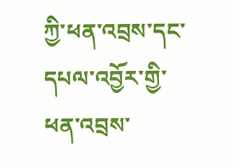ཀྱི་ཕན་འབྲས་དང་དཔལ་འབྱོར་གྱི་ཕན་འབྲས་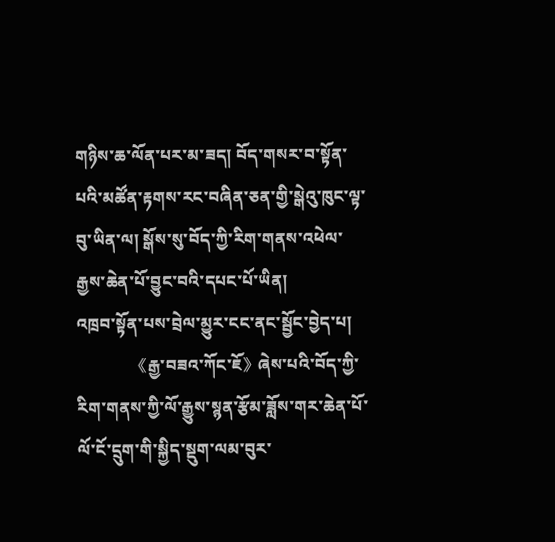གཉིས་ཆ་ལོན་པར་མ་ཟད། བོད་གསར་བ་སྟོན་པའི་མཚོན་རྟགས་རང་བཞིན་ཅན་གྱི་སྒེའུ་ཁུང་ལྟ་བུ་ཡིན་ལ། སྒོས་སུ་བོད་ཀྱི་རིག་གནས་འཕེལ་རྒྱས་ཆེན་པོ་བྱུང་བའི་དཔང་པོ་ཡིན།
འཁྲབ་སྟོན་པས་བྲེལ་མྱུར་ངང་ནང་སྦྱོང་བྱེད་པ།
           《རྒྱ་བཟའ་ཀོང་ཇོ》ཞེས་པའི་བོད་ཀྱི་རིག་གནས་ཀྱི་ལོ་རྒྱུས་སྙན་རྩོམ་ཟློས་གར་ཆེན་པོ་ལོ་ངོ་དྲུག་གི་སྐྱིད་སྡུག་ལམ་བུར་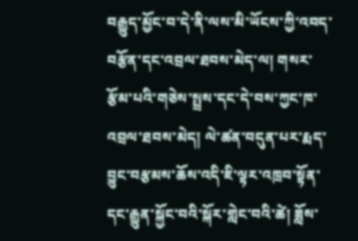བརྒྱུད་མྱོང་བ་དེ་ནི་ལས་མི་ཡོངས་ཀྱི་འབད་བརྩོན་དང་འབྲལ་ཐབས་མེད་ལ། གསར་རྩོམ་པའི་གཅེས་སྤྲས་དང་དེ་བས་ཀྱང་ཁ་འབྲལ་ཐབས་མེད། ལེ་ཚན་བདུན་པར་རྨད་བྱུང་བརྩམས་ཆོས་འདི་ཇི་ལྟར་འཁྲབ་སྟོན་དང་རྒྱུན་སྐྱོང་བའི་སྐོར་གླེང་བའི་ཚེ། ཟློས་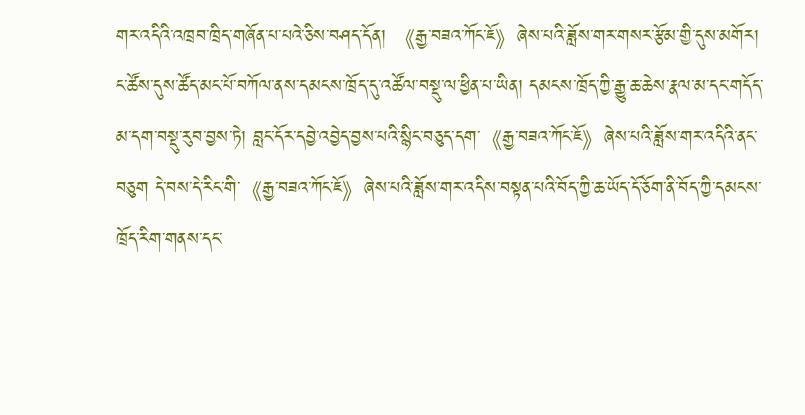གར་འདིའི་འཁྲབ་ཁྲིད་གཞོན་པ་པའེ་ཅིས་བཤད་དོན། 《རྒྱ་བཟའ་ཀོང་ཇོ》ཞེས་པའི་ཟློས་གར་གསར་རྩོམ་གྱི་དུས་མགོར། ང་ཚོས་དུས་ཚོད་མང་པོ་བཀོལ་ནས་དམངས་ཁྲོད་དུ་འཚོལ་བསྡུ་ལ་ཕྱིན་པ་ཡིན། དམངས་ཁྲོད་ཀྱི་རྒྱུ་ཆ་ཆེས་རྣལ་མ་དང་གདོད་མ་དག་བསྡུ་རུབ་བྱས་ཏེ། བླང་དོར་དབྱེ་འབྱེད་བྱས་པའི་སྙིང་བཅུད་དག་《རྒྱ་བཟའ་ཀོང་ཇོ》ཞེས་པའི་ཟློས་གར་འདིའི་ནང་བཅུག དེ་བས་དེ་རིང་གི་《རྒྱ་བཟའ་ཀོང་ཇོ》ཞེས་པའི་ཟློས་གར་འདིས་བསྟན་པའི་བོད་ཀྱི་ཆ་ཡོད་དོ་ཅོག་ནི་བོད་ཀྱི་དམངས་ཁྲོད་རིག་གནས་དང་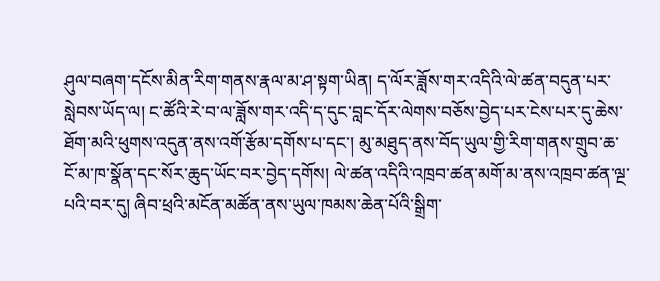ཤུལ་བཞག་དངོས་མིན་རིག་གནས་རྣལ་མ་ཤ་སྟག་ཡིན། ད་ལོར་ཟློས་གར་འདིའི་ལེ་ཚན་བདུན་པར་སླེབས་ཡོད་ལ། ང་ཚོའི་རེ་བ་ལ་ཟློས་གར་འདི་ད་དུང་བླང་དོར་ལེགས་བཅོས་བྱེད་པར་ངེས་པར་དུ་ཆེས་ཐོག་མའི་ཕུགས་འདུན་ནས་འགོ་རྩོམ་དགོས་པ་དང་། མུ་མཐུད་ནས་བོད་ཡུལ་གྱི་རིག་གནས་གྲུབ་ཆ་ངོ་མ་ཁ་སྣོན་དང་སོར་ཆུད་ཡོང་བར་བྱེད་དགོས། ལེ་ཚན་འདིའི་འཁྲབ་ཚན་མགོ་མ་ནས་འཁྲབ་ཚན་ལྔ་པའི་བར་དུ། ཞིབ་ཕྲའི་མངོན་མཚོན་ནས་ཡུལ་ཁམས་ཆེན་པོའི་སྒྲིག་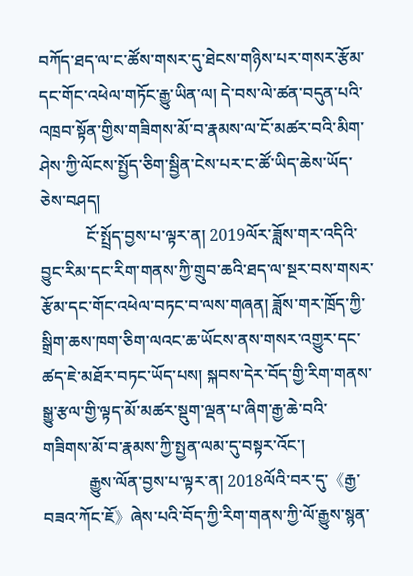བཀོད་ཐད་ལ་ང་ཚོས་གསར་དུ་ཐེངས་གཉིས་པར་གསར་རྩོམ་དང་གོང་འཕེལ་གཏོང་རྒྱུ་ཡིན་ལ། དེ་བས་ལེ་ཚན་བདུན་པའི་འཁྲབ་སྟོན་གྱིས་གཟིགས་མོ་བ་རྣམས་ལ་ངོ་མཚར་བའི་མིག་ཤེས་ཀྱི་ལོངས་སྤྱོད་ཅིག་སྦྱིན་ངེས་པར་ང་ཚོ་ཡིད་ཆེས་ཡོད་ཅེས་བཤད།
           ངོ་སྤྲོད་བྱས་པ་ལྟར་ན། 2019ལོར་ཟློས་གར་འདིའི་བྱུང་རིམ་དང་རིག་གནས་ཀྱི་གྲུབ་ཆའི་ཐད་ལ་སྔར་བས་གསར་རྩོམ་དང་གོང་འཕེལ་བཏང་བ་ལས་གཞན། ཟློས་གར་ཁྲོད་ཀྱི་སྒྲིག་ཆས་ཁག་ཅིག་ལའང་ཆ་ཡོངས་ནས་གསར་འགྱུར་དང་ཚད་ཇེ་མཐོར་བཏང་ཡོད་པས། སྐབས་དེར་བོད་གྱི་རིག་གནས་སྒྱུ་རྩལ་གྱི་ལྟད་མོ་མཚར་སྡུག་ལྡན་པ་ཞིག་རྒྱ་ཆེ་བའི་གཟིགས་མོ་བ་རྣམས་ཀྱི་སྤྱན་ལམ་དུ་བསྟར་འོང་།
           རྒྱུས་ལོན་བྱས་པ་ལྟར་ན། 2018ལོའི་བར་དུ་《རྒྱ་བཟའ་ཀོང་ཇོ》ཞེས་པའི་བོད་ཀྱི་རིག་གནས་ཀྱི་ལོ་རྒྱུས་སྙན་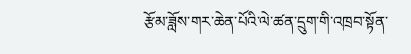རྩོམ་ཟློས་གར་ཆེན་པོའི་ལེ་ཚན་དྲུག་གི་འཁྲབ་སྟོན་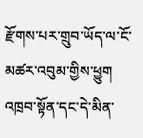རྫོགས་པར་གྲུབ་ཡོད་ལ་ངོ་མཚར་འབུམ་གྱིས་ཕྱུག འཁྲབ་སྟོན་དང་དེ་མིན་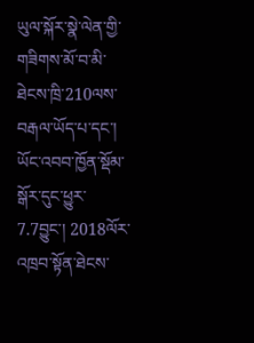ཡུལ་སྐོར་སྣེ་ལེན་གྱི་གཟིགས་མོ་བ་མི་ཐེངས་ཁྲི་210ལས་བརྒལ་ཡོད་པ་དང་། ཡོང་འབབ་ཁྱོན་སྡོམ་སྒོར་དུང་ཕྱུར་7.7བྱུང་། 2018ལོར་འཁྲབ་སྟོན་ཐེངས་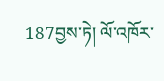187བྱས་ཏེ། ལོ་འཁོར་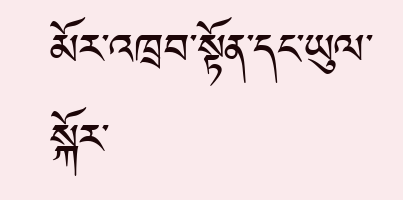མོར་འཁྲབ་སྟོན་དང་ཡུལ་སྐོར་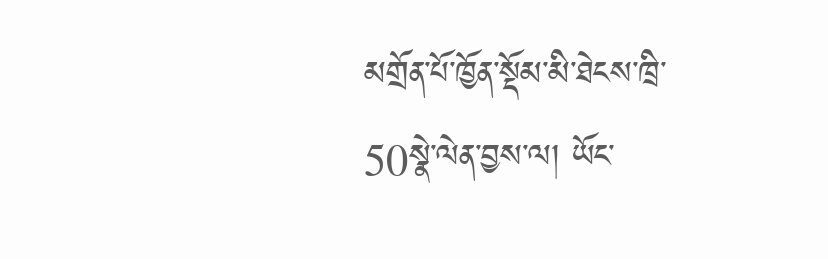མགྲོན་པོ་ཁྱོན་སྡོམ་མི་ཐེངས་ཁྲི་50སྣེ་ལེན་བྱས་ལ། ཡོང་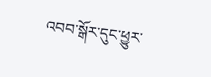འབབ་སྒོར་དུང་ཕྱུར་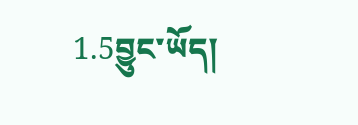1.5བྱུང་ཡོད།